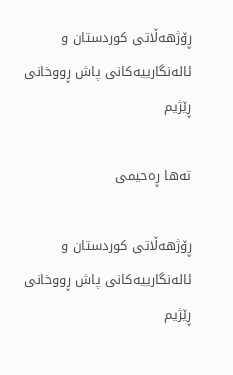ڕۆژهەڵاتی کوردستان و ئالەنگارییەکانی پاش ڕووخانی ڕێژیم

تەها ڕەحیمی

ڕۆژهەڵاتی کوردستان و ئالەنگارییەکانی پاش ڕووخانی ڕێژیم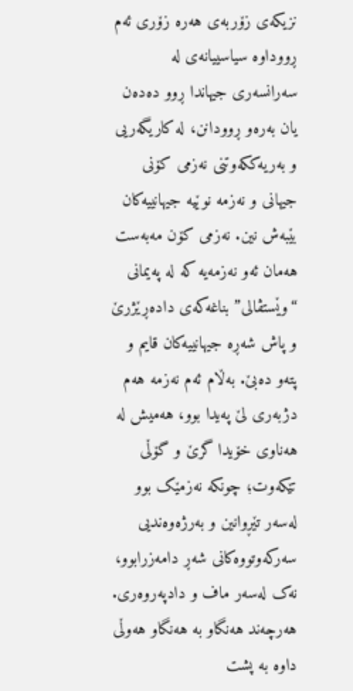نزیکەی زۆربەی هەرە زۆری ئەم ڕووداوە سیاسییانەی لە سەرانسەری جیهاندا ڕوو دەدەن یان بەرەو ڕوودانن، لە کاریگەریی و بەریەککەوتنی نەزمی کۆنی جیهانی و نەزمە نوێیە جیهانییەکان بێبەش نین. نەزمی کۆن مەبەست هەمان ئەو نەزمەیە کە لە پەیمانی “وێستڤالی” بناغەکەی دادەڕێژرێ و پاش شەڕە جیهانییەکان قایم و پتەو دەبێ. بەڵام ئەم نەزمە هەم دژبەری لێ پەیدا بوو، هەمیش لە هەناوی خۆیدا گرێ و گۆڵی تێکەوت؛ چونکە نەزمێک بوو لەسەر تێڕوانین و بەرژەوەندیی سەرکەوتووەکانی شەڕ دامەزرابوو، نەک لەسەر ماف و دادپەروەری. هەرچەند هەنگاو بە هەنگاو هەوڵی داوە بە پشت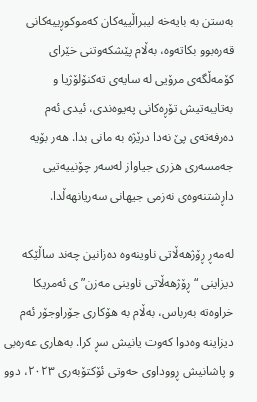بەستن بە بایەخە لیبراڵییەکان کەموکوڕییەکانی قەرەبوو بکاتەوە، بەڵام پێشکەوتنی خێرای کۆمەڵگەی مرۆیی لە سایەی تەکنۆلۆژیا و بەتایبەتیش تۆڕەکانی پەیوەندی، ئیدی ئەم دەرفەتەی پێ نەدا درێژە بە مانی بدا. هەر بۆیە جەمسەری هزری جیاواز لەسەر چۆنییەتیی داڕشتنەوەی نەزمی جیهانی سەریانهەڵدا.

لەمەڕ ڕۆژهەڵاتی ناوینەوە دەزانین چەند ساڵێکە دیزاینی “ڕۆژهەڵاتی ناوینی مەزن”ی ئەمریکا خراوەتە بەرباس، بەڵام بە هۆکاری جۆراوجۆر ئەم دیزاینە وەدوا کەوت یانیش سڕ کرا. بەهاری عەرەبی و پاشانیش ڕووداوی حەوتی ئۆکتۆبەری ٢٠٢٣، دوو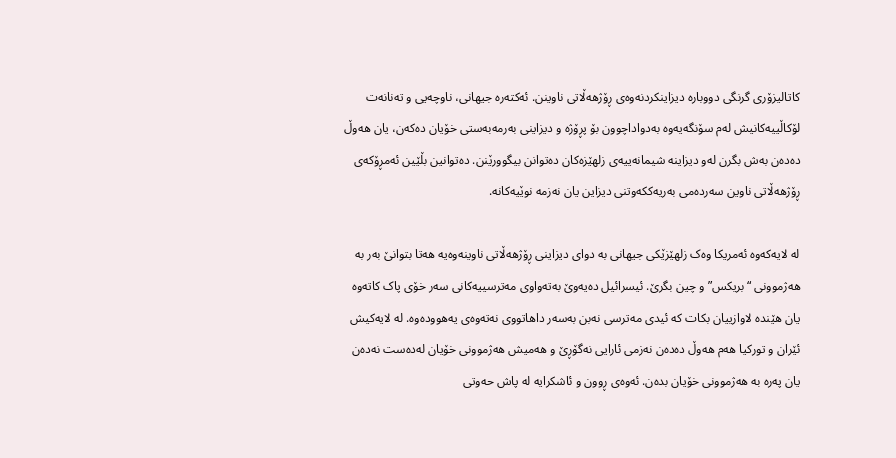کاتالیزۆری گرنگی دووبارە دیزاینکردنەوەی ڕۆژهەڵاتی ناوینن. ئەکتەرە جیهانی، ناوچەیی و تەنانەت لۆکاڵییەکانیش لەم سۆنگەیەوە بەدواداچوون بۆ پڕۆژە و دیزاینی بەرمەبەستی خۆیان دەکەن، یان هەوڵ دەدەن بەش بگرن لەو دیزاینە شیمانەییەی زلهێزەکان دەتوانن بیگوورێنن. دەتوانین بڵێین ئەمڕۆکەی ڕۆژهەڵاتی ناوین سەردەمی بەریەککەوتنی دیزاین یان نەزمە نوێیەکانە.

لە لایەکەوە ئەمریکا وەک زلهێزێکی جیهانی بە دوای دیزاینی ڕۆژهەڵاتی ناوینەوەیە هەتا بتوانێ بەر بە هەژموونی “بریکس” و چین بگرێ. ئیسرائیل دەیەوێ بەتەواوی مەترسییەکانی سەر خۆی پاک کاتەوە یان هێندە لاوازییان بکات کە ئیدی مەترسی نەبن بەسەر داهاتووی نەتەوەی یەهوودەوە. لە لایەکیش ئێران و تورکیا هەم هەوڵ دەدەن نەزمی ئارایی نەگۆڕێ و هەمیش هەژموونی خۆیان لەدەست نەدەن یان پەرە بە هەژموونی خۆیان بدەن. ئەوەی ڕوون و ئاشکرایە لە پاش حەوتی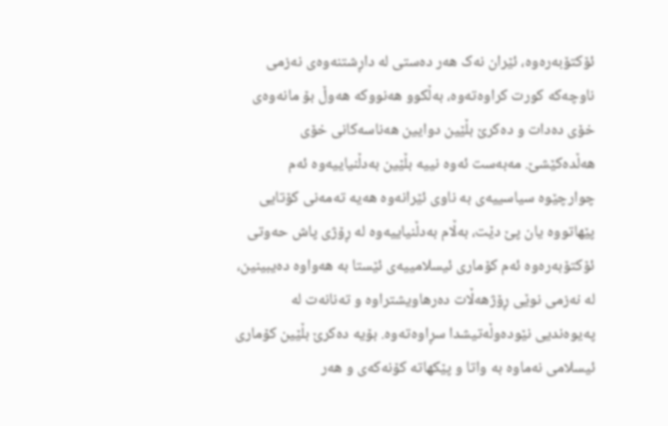ئۆکتۆبەرەوە، ئێران نەک هەر دەستی لە داڕشتنەوەی نەزمی ناوچەکە کورت کراوەتەوە، بەڵکوو هەنووکە هەوڵ بۆ مانەوەی خۆی دەدات و دەکرێ بڵێین دوایین هەناسەکانی خۆی هەڵدەکێشێ. مەبەست ئەوە نییە بڵێین بەدڵنیاییەوە ئەم چوارچێوە سیاسییەی بە ناوی ئێرانەوە هەیە تەمەنی کۆتایی پێهاتووە یان پێ دێت، بەڵام بەدڵنیاییەوە لە ڕۆژی پاش حەوتی ئۆکتۆبەرەوە ئەم کۆماری ئیسلامییەی ئێستا بە هەواوە دەیبینین، لە نەزمی نوێی ڕۆژهەڵات دەرهاویشتراوە و تەنانەت لە پەیوەندیی نێودەوڵەتیشدا سڕاوەتەوە. بۆیە دەکرێ بڵێین کۆماری ئیسلامی نەماوە بە واتا و پێکهاتە کۆنەکەی و هەر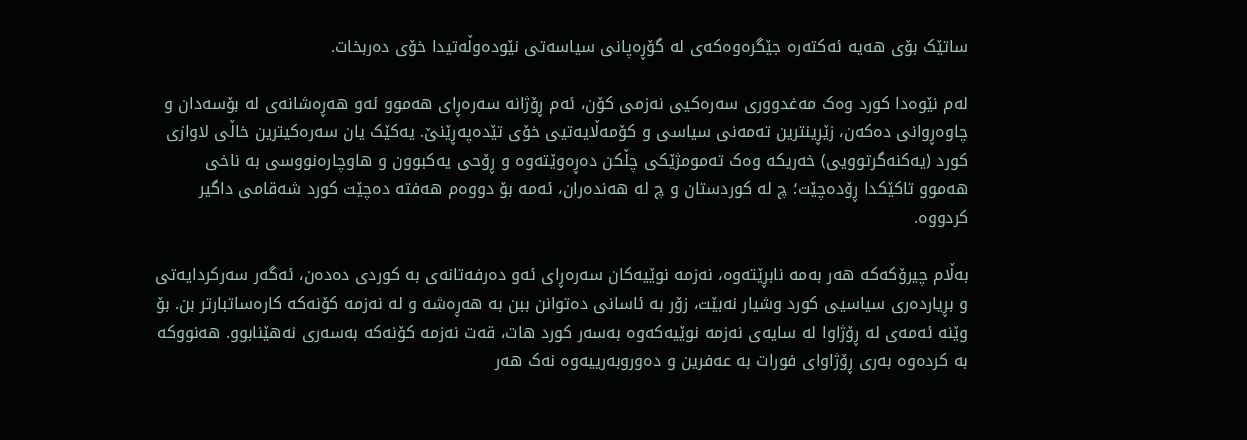ساتێک بۆی هەیە ئەکتەرە جێگرەوەکەی لە گۆڕەپانی سیاسەتی نێودەوڵەتیدا خۆی دەربخات.

لەم نێوەدا کورد وەک مەغدووری سەرەکیی نەزمی کۆن، ئەم ڕۆژانە سەرەڕای هەموو ئەو هەڕەشانەی لە بۆسەدان و چاوەڕوانی دەکەن، زێڕینترین تەمەنی سیاسی و کۆمەڵایەتیی خۆی تێدەپەڕێنێ. یەکێک یان سەرەکیترین خاڵی لاوازی کورد (یەکنەگرتوویی) خەریکە وەک تەمومژێکی چڵکن دەڕەوێتەوە و ڕۆحی یەکبوون و هاوچارەنووسی بە ناخی هەموو تاکێکدا ڕۆدەچێت؛ چ لە کوردستان و چ لە هەندەران، ئەمە بۆ دووەم هەفتە دەچێت کورد شەقامی داگیر کردووە.

بەڵام چیرۆکەکە هەر بەمە نابڕێتەوە، نەزمە نوێیەکان سەرەڕای ئەو دەرفەتانەی بە کوردی دەدەن، ئەگەر سەرکردایەتی و بڕیاردەری سیاسیی کورد وشیار نەبێت، زۆر بە ئاسانی دەتوانن ببن بە هەڕەشە و لە نەزمە کۆنەکە کارەساتبارتر بن. بۆ وێنە ئەمەی لە ڕۆژاوا لە سایەی نەزمە نوێیەکەوە بەسەر کورد هات، قەت نەزمە کۆنەکە بەسەری نەهێنابوو. هەنووکە بە کردەوە بەری ڕۆژاوای فورات بە عەفرین و دەوروبەرییەوە نەک هەر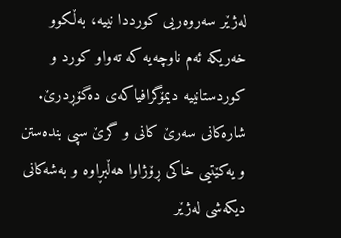لەژێر سەروەریی کورددا نییە، بەڵکوو خەریکە ئەم ناوچەیە کە تەواو کورد و کوردستانییە دیمۆگرافیاکەی دەگۆڕدرێ. شارەکانی سەرێ کانی و گرێ سپی بندەستن و یەکێتیی خاکی ڕۆژاوا هەڵبڕاوە و بەشەکانی دیکەشی لەژێر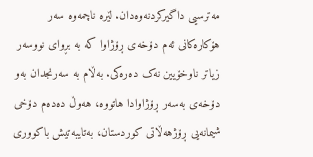مەترسیی داگیرکردنەوەدان. لێرە ناچمەوە سەر هۆکارەکانی ئەم دۆخەی ڕۆژاوا کە بە بڕوای نووسەر زیاتر ناوخۆیین نەک دەرەکی. بەڵام بە سەرنجدان بەو دۆخەی بەسەر ڕۆژاوادا هاتووە، هەوڵ دەدەم دۆخی شیمانەیی ڕۆژهەڵاتی کوردستان، بەتایبەتیش باکووری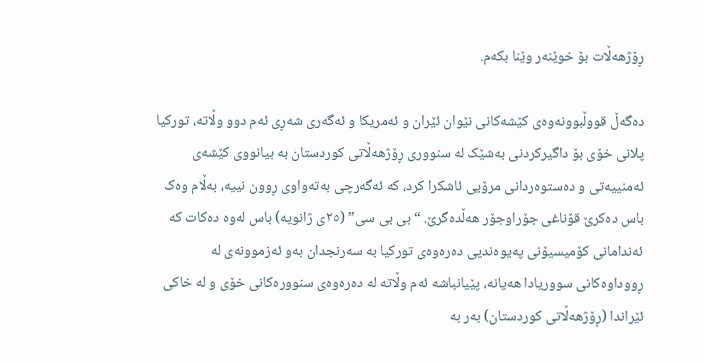ڕۆژهەڵات بۆ خوێنەر وێنا بکەم.

دەگەڵ قووڵبوونەوەی کێشەکانی نێوان ئێران و ئەمریکا و ئەگەری شەڕی ئەم دوو وڵاتە، تورکیا پلانی خۆی بۆ داگیرکردنی بەشێک لە سنووری ڕۆژهەڵاتی کوردستان بە بیانووی کێشەی ئەمنییەتی و دەستوەردانی مرۆیی ئاشکرا کرد، کە ئەگەرچی بەتەواوی ڕوون نییە، بەڵام وەک باس دەکرێ قۆناغی جۆراوجۆر هەڵدەگرێ. “بی بی سی” (٢٥ی ژانویە) باس لەوە دەکات کە ئەندامانی کۆمیسیۆنی پەیوەندیی دەرەوەی تورکیا بە سەرنجدان بەو ئەزموونەی لە ڕووداوەکانی سووریادا هەیانە، پێیانباشە ئەم وڵاتە لە دەرەوەی سنوورەکانی خۆی و لە خاکی ئێراندا (ڕۆژهەڵاتی کوردستان) بەر بە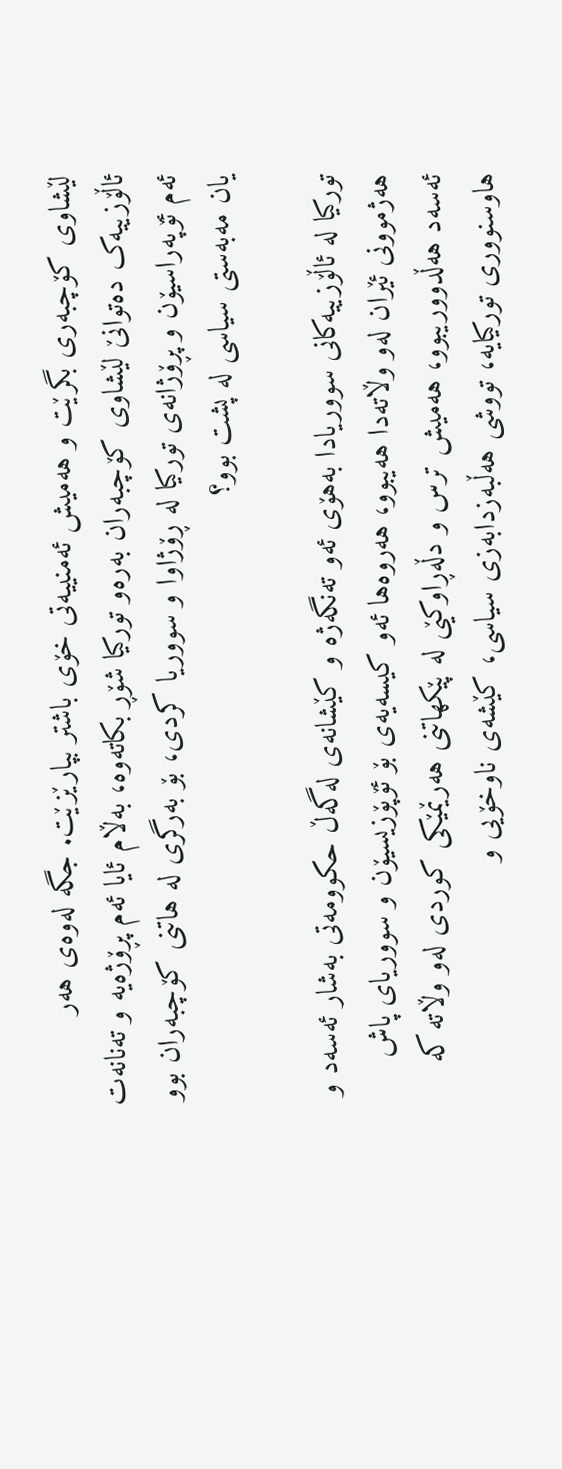لێشاوی کۆچبەری بگرێت و هەمیش ئەمنییەتی خۆی باشتر بپارێزێت. جگە لەوەی هەر ئاڵۆزییەک دەتوانێ لێشاوی کۆچبەران بەرەو تورکیا شۆڕ بکاتەوە، بەڵام ئایا ئەم پڕۆژەیە و تەنانەت ئەم ئۆپەراسیۆن و پڕۆژانەی تورکیا لە ڕۆژاوا و سووریا کردی، بۆ بەرگری لە هاتنی کۆچبەران بوو یان مەبەستی سیاسی لە پشت بوو؟

تورکیا لە ئاڵۆزییەکانی سووریادا بەهۆی ئەو تەنگەژە و کێشانەی لەگەڵ حکوومەتی بەشار ئەسەد و هەژموونی ئێران لەو وڵاتەدا هەیبوو، هەروەها ئەو کیسەیەی بۆ ئۆپۆزیسیۆن و سووریای پاش ئەسەد هەڵدووریبوو، هەمیش ترس و دڵەڕاوکێی لە پێکهاتنی هەرێمێکی کوردی لەو وڵاتە کە هاوسنووری تورکیایە، تووشی هەڵبەزدابەزی سیاسی، کێشەی ناوخۆیی و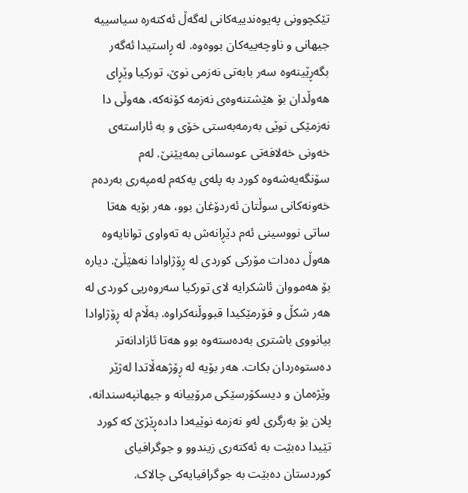تێکچوونی پەیوەندییەکانی لەگەڵ ئەکتەرە سیاسییە جیهانی و ناوچەییەکان بووەوە. لە ڕاستیدا ئەگەر بگەڕێینەوە سەر بابەتی نەزمی نوێ، تورکیا وێڕای هەوڵدان بۆ هێشتنەوەی نەزمە کۆنەکە، هەوڵی دا نەزمێکی نوێی بەرمەبەستی خۆی و بە ئاراستەی خەونی خەلافەتی عوسمانی بمەیێنێ. لەم سۆنگەیەشەوە کورد بە پلەی یەکەم لەمپەری بەردەم خەونەکانی سوڵتان ئەردۆغان بوو، هەر بۆیە هەتا ساتی نووسینی ئەم دێڕانەش بە تەواوی توانایەوە هەوڵ دەدات مۆرکی کوردی لە ڕۆژاوادا نەهێڵێ. دیارە بۆ هەمووان ئاشکرایە لای تورکیا سەروەریی کوردی لە هەر شکڵ و فۆرمێکیدا قبووڵنەکراوە. بەڵام لە ڕۆژاوادا بیانووی باشتری بەدەستەوە بوو هەتا ئازادانەتر دەستوەردان بکات. هەر بۆیە لە ڕۆژهەڵاتدا لەژێر وێژەمان و دیسکۆرسێکی مرۆییانە و جیهانپەسندانە، پلان بۆ بەرگری لەو نەزمە نوێیەدا دادەڕێژێ کە کورد تێیدا دەبێت بە ئەکتەری زیندوو و جوگرافیای کوردستان دەبێت بە جوگرافیایەکی چالاک.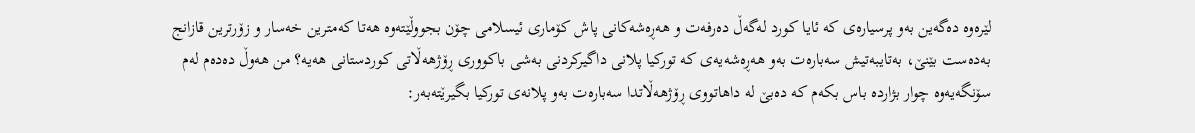لێرەوە دەگەین بەو پرسیارەی کە ئایا کورد لەگەڵ دەرفەت و هەڕەشەکانی پاش کۆماری ئیسلامی چۆن بجووڵێتەوە هەتا کەمترین خەسار و زۆرترین قازانج بەدەست بێنێ، بەتایبەتیش سەبارەت بەو هەڕەشەیەی کە تورکیا پلانی داگیرکردنی بەشی باکووری ڕۆژهەڵاتی کوردستانی هەیە؟ من هەوڵ دەدەم لەم سۆنگەیەوە چوار بژاردە باس بکەم کە دەبێ لە داهاتووی ڕۆژهەڵاتدا سەبارەت بەو پلانەی تورکیا بگیرێتەبەر: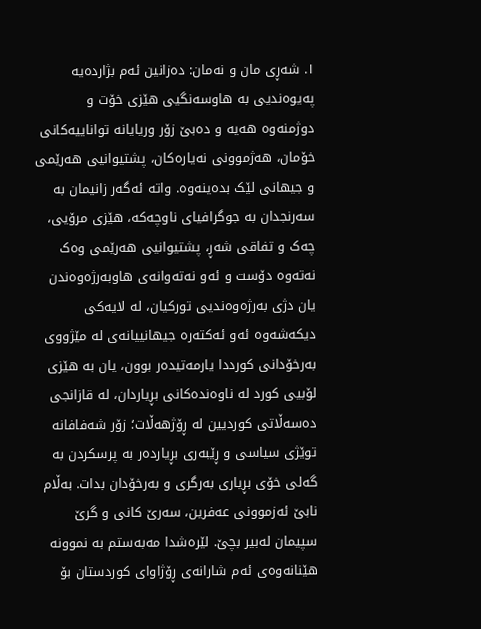١. شەڕی مان و نەمان: دەزانین ئەم بژاردەیە پەیوەندیی بە هاوسەنگیی هێزی خۆت و دوژمنەوە هەیە و دەبێ زۆر وریایانە تواناییەکانی خۆمان، هەژموونی نەیارەکان، پشتیوانیی هەرێمی و جیهانی لێک بدەینەوە. واتە ئەگەر زانیمان بە سەرنجدان بە جوگرافیای ناوچەکە، هێزی مرۆیی، چەک و تفاقی شەڕ، پشتیوانیی هەرێمی وەک نەتەوە دۆست و ئەو نەتەوانەی هاوبەرژەوەندن یان دژی بەرژەوەندیی تورکیان، لە لایەکی دیکەشەوە ئەو ئەکتەرە جیهانییانەی لە مێژووی بەرخۆدانی کورددا یارمەتیدەر بوون، یان بە هێزی لۆبیی کورد لە ناوەندەکانی بڕیاردان، لە قازانجی دەسەڵاتی کوردیین لە ڕۆژهەڵات؛ زۆر شەفافانە توێژی سیاسی و ڕێبەری بڕیاردەر بە پرسکردن بە گەلی خۆی بڕیاری بەرگری و بەرخۆدان بدات. بەڵام نابێ ئەزموونی عەفرین، سەرێ کانی و گرێ سپیمان لەبیر بچێ. لێرەشدا مەبەستم بە نموونە هێنانەوەی ئەم شارانەی ڕۆژاوای کوردستان بۆ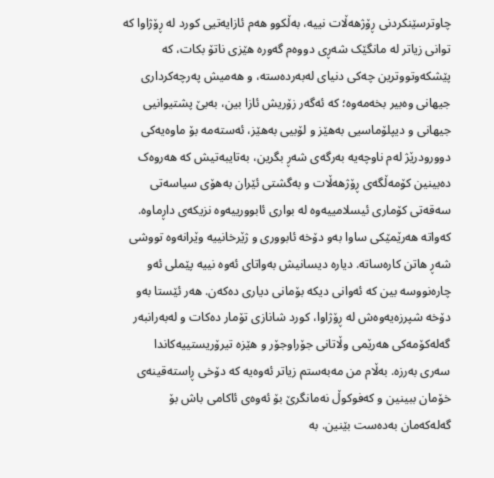چاوترسێنکردنی ڕۆژهەڵات نییە، بەڵکوو هەم ئازایەتیی کورد لە ڕۆژاوا کە توانی زیاتر لە مانگێک شەڕی دووەم گەورە هێزی ناتۆ بکات، کە پێشکەوتووترین چەکی دنیای لەبەردەستە، و هەمیش پەرچەکرداری جیهانی وەبیر بخەمەوە؛ کە ئەگەر زۆریش ئازا بین، بەبێ پشتیوانیی جیهانی و دیپلۆماسیی بەهێز و لۆبیی بەهێز، ئەستەمە بۆ ماوەیەکی دوورودرێژ لەم ناوچەیە بەرگەی شەڕ بگرین، بەتایبەتیش کە هەروەک دەبینین کۆمەڵگەی ڕۆژهەڵات و بەگشتی ئێران بەهۆی سیاسەتی سەقەتی کۆماری ئیسلامییەوە لە بواری ئابوورییەوە نزیکەی داڕماوە. کەواتە هەرێمێکی ساوا بەو دۆخە ئابووری و ژێرخانییە وێرانەوە تووشی شەڕ هاتن کارەساتە. دیارە دیسانیش بەواتای ئەوە نییە پێملی ئەو چارەنووسە بین کە ئەوانی دیکە بۆمانی دیاری دەکەن. هەر ئێستا بەو دۆخە شپرزەیەوەش لە ڕۆژاوا، کورد شانازی تۆمار دەکات و لەبەرانبەر گەلەکۆمەکی هەرێمی وڵاتانی جۆراوجۆر و هێزە تیرۆریستییەکاندا سەری بەرزە. بەڵام من مەبەستم زیاتر ئەوەیە کە دۆخی ڕاستەقینەی خۆمان ببینین و کەفوکوڵ نەمانگرێ بۆ ئەوەی ئاکامی باش بۆ گەلەکەمان بەدەست بێنین. بە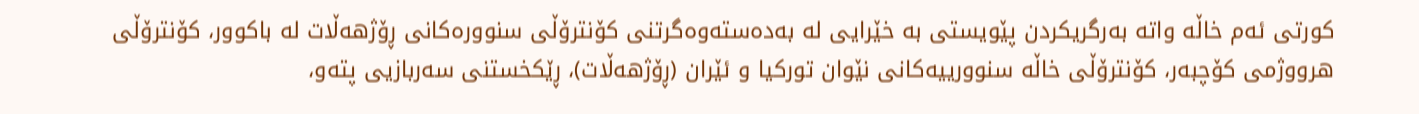کورتی ئەم خاڵە واتە بەرگریکردن پێویستی بە خێرایی لە بەدەستەوەگرتنی کۆنترۆڵی سنوورەکانی ڕۆژهەڵات لە باکوور، کۆنترۆڵی هرووژمی کۆچبەر، کۆنترۆڵی خاڵە سنوورییەکانی نێوان تورکیا و ئێران (ڕۆژهەڵات)، ڕێکخستنی سەربازیی پتەو،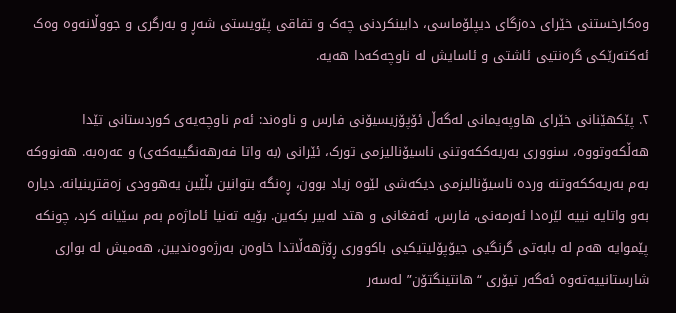وەکارخستنی خێرای دەزگای دیپلۆماسی، دابینکردنی چەک و تفاقی پێویستی شەڕ و بەرگری و جووڵانەوە وەک ئەکتەرێکی گرەنتیی ئاشتی و ئاسایش لە ناوچەکەدا هەیە.

٢. پێکهێنانی خێرای هاوپەیمانی لەگەڵ ئۆپۆزیسیۆنی فارس و ناوەند: ئەم ناوچەیەی کوردستانی تێدا هەڵکەوتووە، سنووری بەریەککەوتنی ناسیۆنالیزمی تورک، ئێرانی (بە واتا فەرهەنگییەکەی) و عەرەبە. هەنووکە بەم بەریەککەوتنە وردە ناسیۆنالیزمی دیکەشی لێوە زیاد بوون، ڕەنگە بتوانین بڵێین یەهوودی زەقترینیانە. دیارە بەو واتایە نییە لێرەدا ئەرمەنی، فارس، ئەفغانی و هتد لەبیر بکەین. بۆیە تەنیا ئاماژەم بەم سێیانە کرد، چونکە پێموایە هەم لە بابەتی گرنگیی جیۆپۆلیتیکیی باکووری ڕۆژهەڵاتدا خاوەن بەرژەوەندیین، هەمیش لە بواری شارستانییەتەوە ئەگەر تیۆری “هانتینگتۆن” لەسەر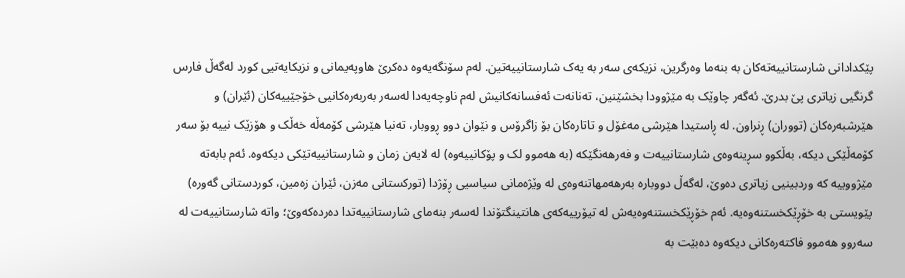پێکدادانی شارستانییەتەکان بە بنەما وەرگرین، نزیکەی سەر بە یەک شارستانییەتین. لەم سۆنگەیەوە دەکرێ هاوپەیمانی و نزیکایەتیی کورد لەگەڵ فارس گرنگیی زیاتری پێ بدرێ. ئەگەر چاوێک بە مێژوودا بخشێنین، تەنانەت ئەفسانەکانیش لەم ناوچەیەدا لەسەر بەربەرەکانیی خۆجێییەکان (ئێران) و هێرشبەرەکان (تووران) ڕنراون. لە ڕاستیدا هێرشی مەغۆل و تاتارەکان بۆ زاگرۆس و نێوان دوو ڕووبار، تەنیا هێرشی کۆمەڵە خەڵک و هۆزێک نییە بۆ سەر کۆمەڵێکی دیکە، بەڵکوو سڕینەوەی شارستانییەت و فەرهەنگێکە (بە هەموو لک و پۆکانییەوە) لە لایەن زمان و شارستانییەتێکی دیکەوە. ئەم بابەتە مێژووییە کە وردبینیی زیاتری دەوێ، لەگەڵ دووبارە بەرهەمهاتنەوەی لە وێژەمانی سیاسیی ڕۆژدا (تورکستانی مەزن، ئێران زەمین، کوردستانی گەورە) پێویستی بە خۆڕێکخستنەوەیە. ئەم خۆڕێکخستنەوەیەش لە تیۆرییەکەی هانتینگتۆندا لەسەر بنەمای شارستانییەتدا دەردەکەوێ؛ واتە شارستانییەت لە سەروو هەموو فاکتەرەکانی دیکەوە دەبێت بە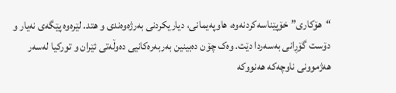“هۆکاری” خۆپێناسەکردنەوە، هاوپەیمانی، دیاریکردنی بەرژەوەندی و هتد. لێرەوە پێگەی نەیار و دۆست گۆڕانی بەسەردا دێت. وەک چۆن دەبینین بەربەرەکانیی دەوڵەتی ئێران و تورکیا لەسەر هەژموونی ناوچەکە هەنووکە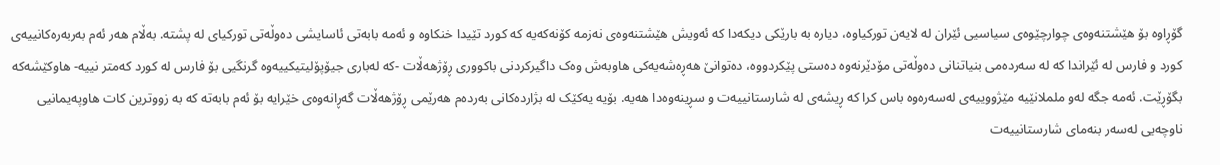گۆڕاوە بۆ هێشتنەوەی چوارچێوەی سیاسیی ئێران لە لایەن تورکیاوە، دیارە بە بارێکی دیکەدا کە ئەویش هێشتنەوەی نەزمە کۆنەکەیە کە کورد تێیدا خنکاوە و ئەمە بابەتی ئاسایشی دەوڵەتی تورکیای لە پشتە. بەڵام هەر ئەم بەربەرەکانییەی کورد و فارس لە ئێراندا کە لە سەردەمی بنیاتنانی دەوڵەتی مۆدێرنەوە دەستی پێکردووە، دەتوانێ هەڕەشەیەکی هاوبەش وەک داگیرکردنی باکووری ڕۆژهەڵات -کە لەباری جیۆپۆلیتیکییەوە گرنگیی بۆ فارس لە کورد کەمتر نییە- هاوکێشەکە بگۆڕێت. ئەمە جگە لەو ململانێیە مێژووییەی لەسەرەوە باس کرا کە ڕیشەی لە شارستانییەت و سڕینەوەدا هەیە. بۆیە یەکێک لە بژاردەکانی بەردەم هەرێمی ڕۆژهەڵات گەڕانەوەی خێرایە بۆ ئەم بابەتە کە بە زووترین کات هاوپەیمانیی ناوچەیی لەسەر بنەمای شارستانییەت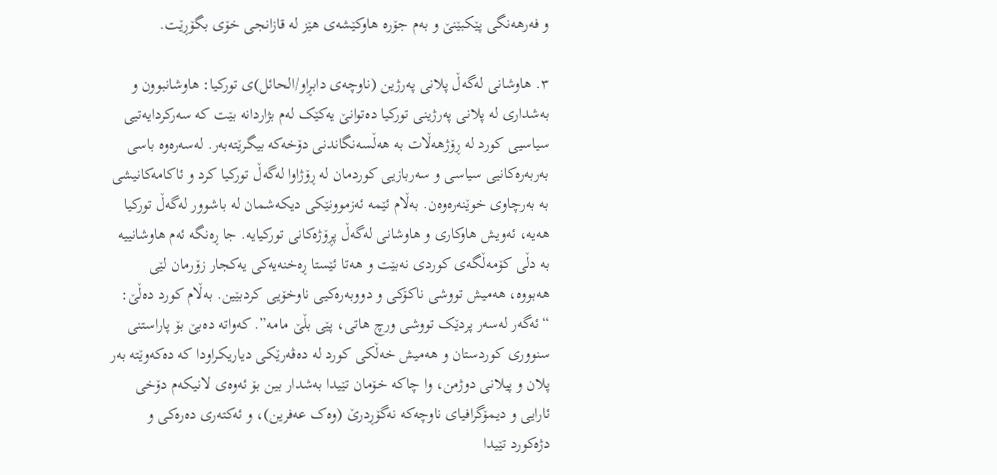و فەرهەنگی پێکبێنێ و بەم جۆرە هاوکێشەی هێز لە قازانجی خۆی بگۆڕێت.

٣. هاوشانی لەگەڵ پلانی پەرژین (ناوچەی دابڕاو/الحائل)ی تورکیا: هاوشانبوون و بەشداری لە پلانی پەرژینی تورکیا دەتوانێ یەکێک لەم بژاردانە بێت کە سەرکردایەتیی سیاسیی کورد لە ڕۆژهەڵات بە هەڵسەنگاندنی دۆخەکە بیگرێتەبەر. لەسەرەوە باسی بەربەرەکانیی سیاسی و سەربازیی کوردمان لە ڕۆژاوا لەگەڵ تورکیا کرد و ئاکامەکانیشی بە بەرچاوی خوێنەرەوەن. بەڵام ئێمە ئەزموونێکی دیکەشمان لە باشوور لەگەڵ تورکیا هەیە، ئەویش هاوکاری و هاوشانی لەگەڵ پڕۆژەکانی تورکیایە. جا ڕەنگە ئەم هاوشانییە بە دڵی کۆمەڵگەی کوردی نەبێت و هەتا ئێستا ڕەخنەیەکی یەکجار زۆرمان لێی هەبووە، هەمیش تووشی ناکۆکی و دووبەرەکیی ناوخۆیی کردبێین. بەڵام کورد دەڵێ: “ئەگەر لەسەر پردێک تووشی ورچ هاتی، پێی بڵێ مامە”. کەواتە دەبێ بۆ پاراستنی سنووری کوردستان و هەمیش خەڵکی کورد لە دەڤەرێکی دیاریکراودا کە دەکەوێتە بەر پلان و پیلانی دوژمن، وا چاکە خۆمان تێیدا بەشدار بین بۆ ئەوەی لانیکەم دۆخی ئارایی و دیمۆگرافیای ناوچەکە نەگۆڕدرێ (وەک عەفرین)، و ئەکتەری دەرەکی و دژەکورد تێیدا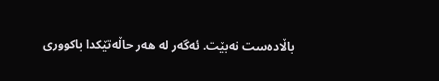باڵادەست نەبێت. ئەگەر لە هەر حاڵەتێکدا باکووری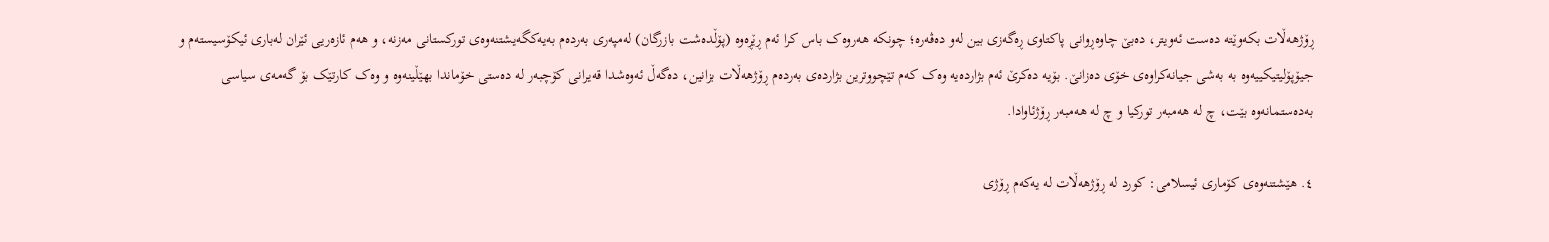ڕۆژهەڵات بکەوێتە دەست ئەویتر، دەبێ چاوەڕوانی پاکتاوی ڕەگەزی بین لەو دەڤەرە؛ چونکە هەروەک باس کرا ئەم ڕێڕەوە (پۆڵدەشت بازرگان) لەمپەری بەردەم بەیەکگەیشتنەوەی تورکستانی مەزنە، و هەم ئازەریی ئێران لەباری ئیکۆسیستەم و جیۆپۆلیتیکییەوە بە بەشی جیانەکراوەی خۆی دەزانێ. بۆیە دەکرێ ئەم بژاردەیە وەک کەم تێچووترین بژاردەی بەردەم ڕۆژهەڵات بزانین، دەگەڵ ئەوەشدا قەیرانی کۆچبەر لە دەستی خۆماندا بهێڵینەوە و وەک کارتێک بۆ گەمەی سیاسی بەدەستمانەوە بێت، چ لە هەمبەر تورکیا و چ لە هەمبەر ڕۆژئاوادا.

٤. هێشتنەوەی کۆماری ئیسلامی: کورد لە ڕۆژهەڵات لە یەکەم ڕۆژی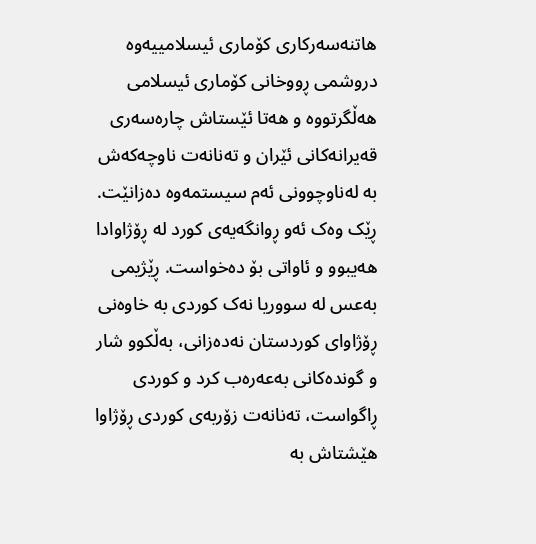هاتنەسەرکاری کۆماری ئیسلامییەوە دروشمی ڕووخانی کۆماری ئیسلامی هەڵگرتووە و هەتا ئێستاش چارەسەری قەیرانەکانی ئێران و تەنانەت ناوچەکەش بە لەناوچوونی ئەم سیستمەوە دەزانێت. ڕێک وەک ئەو ڕوانگەیەی کورد لە ڕۆژاوادا هەیبوو و ئاواتی بۆ دەخواست. ڕێژیمی بەعس لە سووریا نەک کوردی بە خاوەنی ڕۆژاوای کوردستان نەدەزانی، بەڵکوو شار و گوندەکانی بەعەرەب کرد و کوردی ڕاگواست، تەنانەت زۆربەی کوردی ڕۆژاوا هێشتاش بە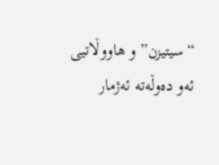“سیتیزن” و هاووڵاتیی ئەو دەوڵەتە ئەژمار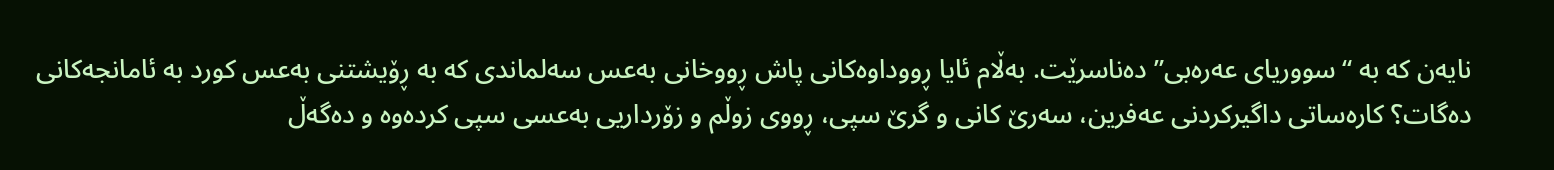نایەن کە بە “سووریای عەرەبی” دەناسرێت. بەڵام ئایا ڕووداوەکانی پاش ڕووخانی بەعس سەلماندی کە بە ڕۆیشتنی بەعس کورد بە ئامانجەکانی دەگات؟ کارەساتی داگیرکردنی عەفرین، سەرێ کانی و گرێ سپی، ڕووی زوڵم و زۆرداریی بەعسی سپی کردەوە و دەگەڵ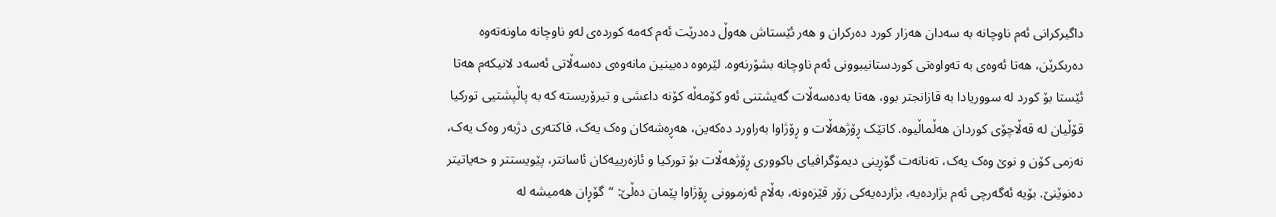داگیرکرانی ئەم ناوچانە بە سەدان هەزار کورد دەرکران و هەر ئێستاش هەوڵ دەدرێت ئەم کەمە کوردەی لەو ناوچانە ماونەتەوە دەربکرێن، هەتا ئەوەی بە تەواوەتی کوردستانیبوونی ئەم ناوچانە بشۆرنەوە. لێرەوە دەبینین مانەوەی دەسەڵاتی ئەسەد لانیکەم هەتا ئێستا بۆ کورد لە سووریادا بە قازانجتر بوو، هەتا بەدەسەڵات گەیشتنی ئەو کۆمەڵە کۆنە داعشی و تیرۆریستە کە بە پاڵپشتیی تورکیا قۆڵیان لە قەڵاچۆی کوردان هەڵماڵیوە. کاتێک ڕۆژهەڵات و ڕۆژاوا بەراورد دەکەین، هەڕەشەکان وەک یەک، فاکتەری دژبەر وەک یەک، نەزمی کۆن و نوێ وەک یەک، تەنانەت گۆڕینی دیمۆگرافیای باکووری ڕۆژهەڵات بۆ تورکیا و ئازەرییەکان ئاسانتر، پێویستتر و حەیاتیتر دەنوێنێ. بۆیە ئەگەرچی ئەم بژاردەیە، بژاردەیەکی زۆر قێزەونە، بەڵام ئەزموونی ڕۆژاوا پێمان دەڵێ: “گۆڕان هەمیشە لە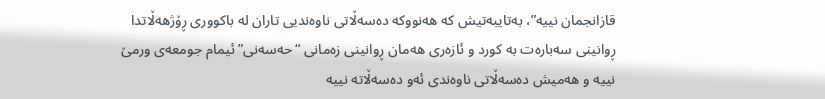قازانجمان نییە”، بەتایبەتیش کە هەنووکە دەسەڵاتی ناوەندیی تاران لە باکووری ڕۆژهەڵاتدا ڕوانینی سەبارەت بە کورد و ئازەری هەمان ڕوانینی زەمانی “حەسەنی” ئیمام جومعەی ورمێ نییە و هەمیش دەسەڵاتی ناوەندی ئەو دەسەڵاتە نییە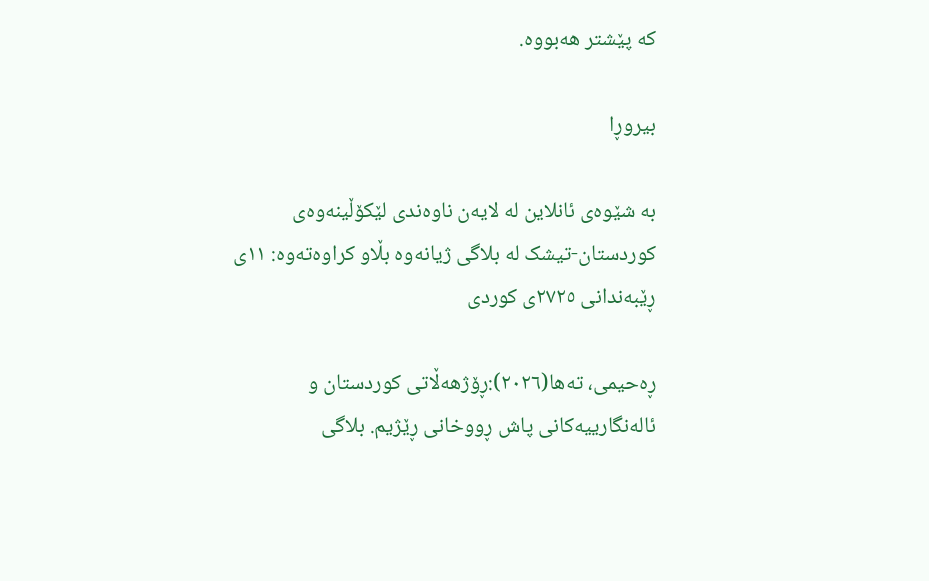کە پێشتر هەبووە.

بیروڕا

بە شێوەی ئانلاین لە لایەن ناوەندی لێکۆڵینەوەی کوردستان-تیشک لە بلاگی ژیانەوە بڵاو کراوەتەوە: ١١ی ڕێبەندانی ٢٧٢٥ی کوردی

ڕەحیمی، تەها(٢٠٢٦):ڕۆژهەڵاتی کوردستان و ئالەنگارییەکانی پاش ڕووخانی ڕێژیم. بلاگی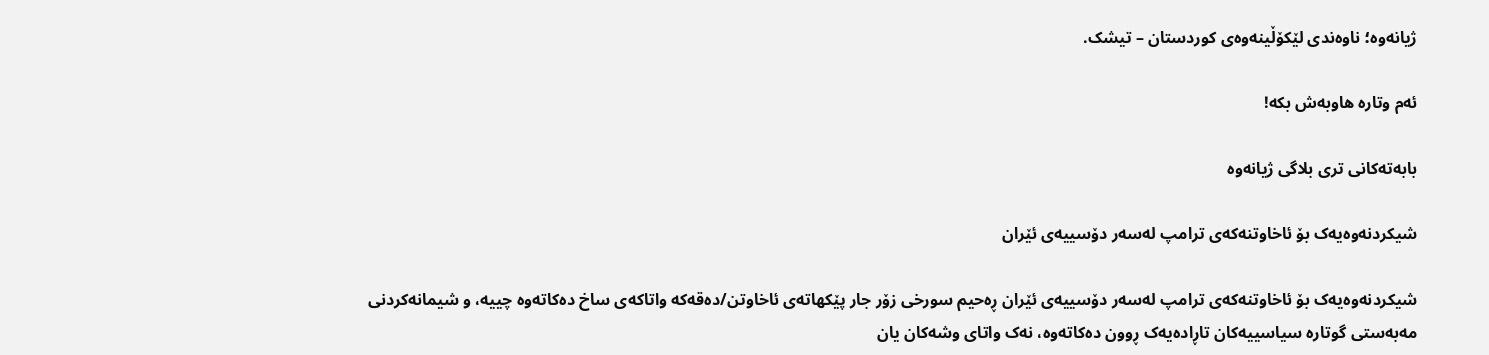ژیانەوە؛ ناوەندی لێکۆڵینەوەی کوردستان – تیشک.

ئەم وتارە هاوبەش بکە!

بابەتەکانی تری بلاگی ژیانەوە

شیکردنەوەیەک بۆ ئاخاوتنەکەی ترامپ لەسەر دۆسییەی ئێران

شیکردنەوەیەک بۆ ئاخاوتنەکەی ترامپ لەسەر دۆسییەی ئێران ڕەحیم سورخی زۆر جار پێکھاتەی ئاخاوتن/دەقەکە واتاکەی ساخ دەکاتەوە چییە، و شیمانەکردنی مەبەستی گوتارە سیاسییەکان تاڕادەیەک ڕوون دەکاتەوە، نەک واتای وشەکان یان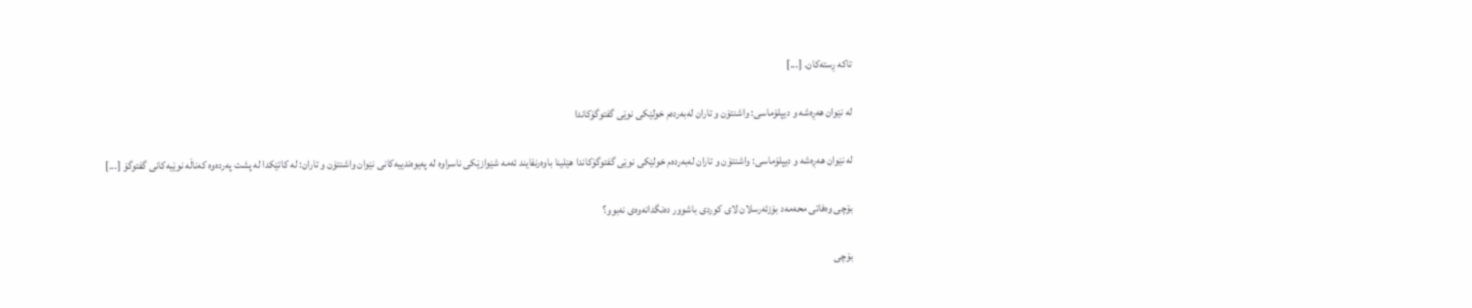تاکە ڕستەکان. [...]

لە نێوان هەڕەشە و دیپلۆماسی: واشنتۆن و تاران لەبەردەم خولێکی نوێی گفتوگۆکاندا

لە نێوان هەڕەشە و دیپلۆماسی: واشنتۆن و تاران لەبەردەم خولێکی نوێی گفتوگۆکاندا هێلینا باوەرنفایند ئەمە شێوازێکی ناسراوە لە پەیوەندییەکانی نێوان واشنتۆن و تاران: لە کاتێکدا لە پشت پەردەوە کەناڵە نوێیەکانی گفتوگۆ [...]

بۆچی وەفاتی محەمەد بۆزئەرسلان لای کوردی باشوور دەنگدانەوەی نەبوو؟

بۆچی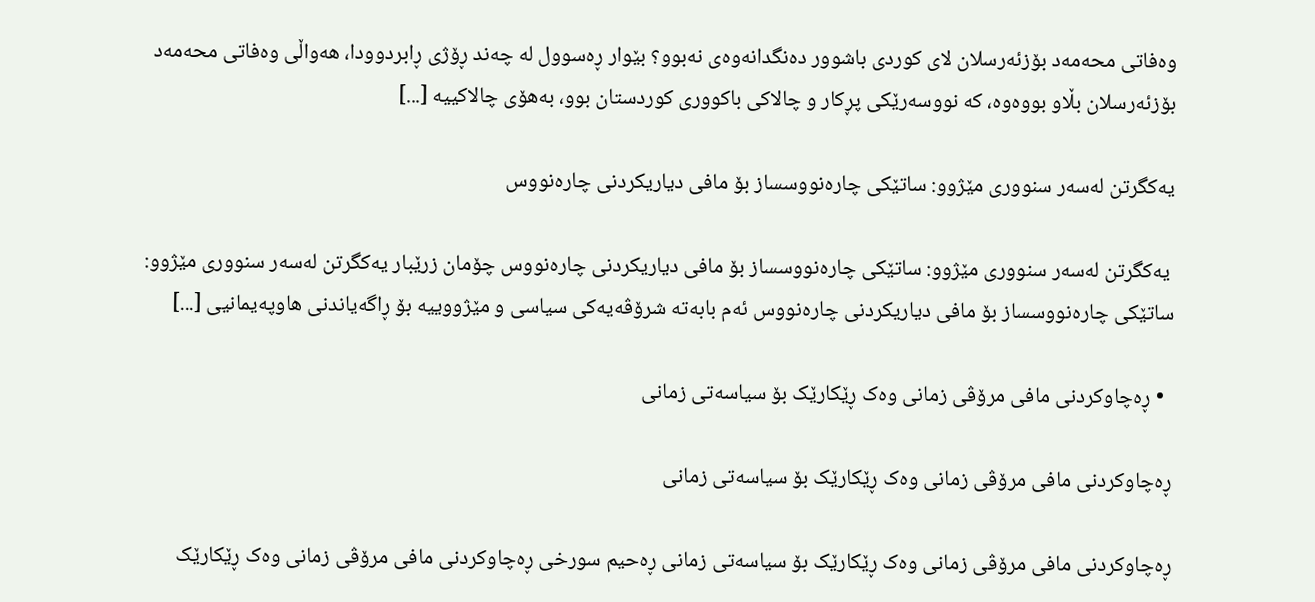وەفاتی محەمەد بۆزئەرسلان لای کوردی باشوور دەنگدانەوەی نەبوو؟ بێوار ڕەسوول لە چەند ڕۆژی ڕابردوودا، هەواڵی وەفاتی محەمەد بۆزئەرسلان بڵاو بووەوە، کە نووسەرێکی پڕکار و چالاکی باکووری کوردستان بوو، بەهۆی چالاکییە [...]

یەکگرتن لەسەر سنووری مێژوو: ساتێکی چارەنووسساز بۆ مافی دیاریکردنی چارەنووس

 یەکگرتن لەسەر سنووری مێژوو: ساتێکی چارەنووسساز بۆ مافی دیاریکردنی چارەنووس چۆمان زرێبار یەکگرتن لەسەر سنووری مێژوو: ساتێکی چارەنووسساز بۆ مافی دیاریکردنی چارەنووس ئەم بابەتە شرۆڤەیەکی سیاسی و مێژووییە بۆ ڕاگەیاندنی هاوپەیمانیی [...]

  • ڕەچاوکردنی مافی مرۆڤی زمانی وەک ڕێکارێک بۆ سیاسەتی زمانی

ڕەچاوکردنی مافی مرۆڤی زمانی وەک ڕێکارێک بۆ سیاسەتی زمانی

ڕەچاوکردنی مافی مرۆڤی زمانی وەک ڕێکارێک بۆ سیاسەتی زمانی ڕەحیم سورخی ڕەچاوکردنی مافی مرۆڤی زمانی وەک ڕێکارێک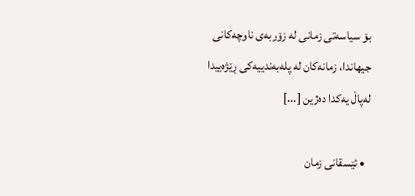بۆ سیاسەتی زمانی لە زۆربەی ناوچەکانی جیهاندا، زمانەکان لە پلەبەندییەکی ڕێژەییدا لەپاڵ یەکدا دەژین [...]

  • ئێسقانی زمان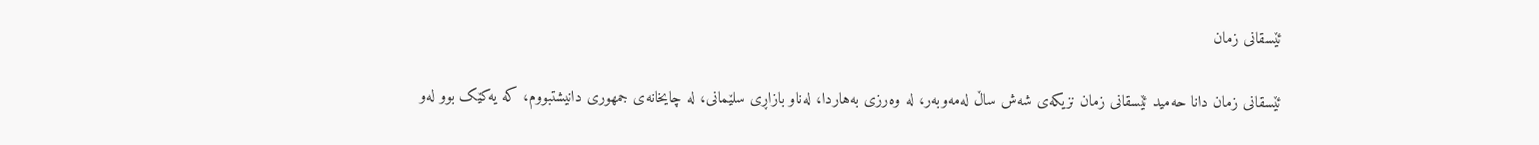ئێسقانی زمان

ئێسقانی زمان دانا حەمید ئێسقانی زمان نزیکەی شەش ساڵ لەمەوبەر، لە وەرزی بەهاردا، لەناو بازاڕی سلێمانی، لە چایخانەی جمهوری دانیشتبووم، کە یەکێک بوو لەو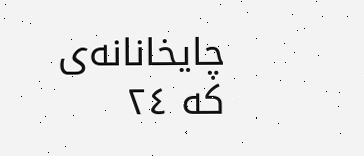چایخانانەی کە ٢٤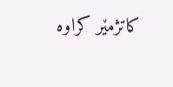کاتژمێر کراوە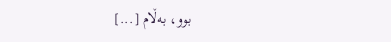بوو، بەڵام [...]